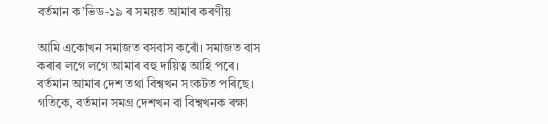বৰ্তমান ক’ভিড-১৯ ৰ সময়ত আমাৰ কৰণীয়

আমি একোখন সমাজত বসবাস কৰোঁ। সমাজত বাস কৰাৰ লগে লগে আমাৰ বহু দায়িত্ব আহি পৰে। বৰ্তমান আমাৰ দেশ তথা বিশ্বখন সংকটত পৰিছে। গতিকে, বৰ্তমান সমগ্ৰ দেশখন বা বিশ্বখনক ৰক্ষা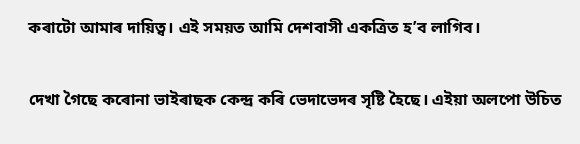কৰাটো আমাৰ দায়িত্ব। এই সময়ত আমি দেশবাসী একত্ৰিত হ’ব লাগিব।

দেখা গৈছে কৰোনা ভাইৰাছক কেন্দ্ৰ কৰি ভেদাভেদৰ সৃষ্টি হৈছে। এইয়া অলপো উচিত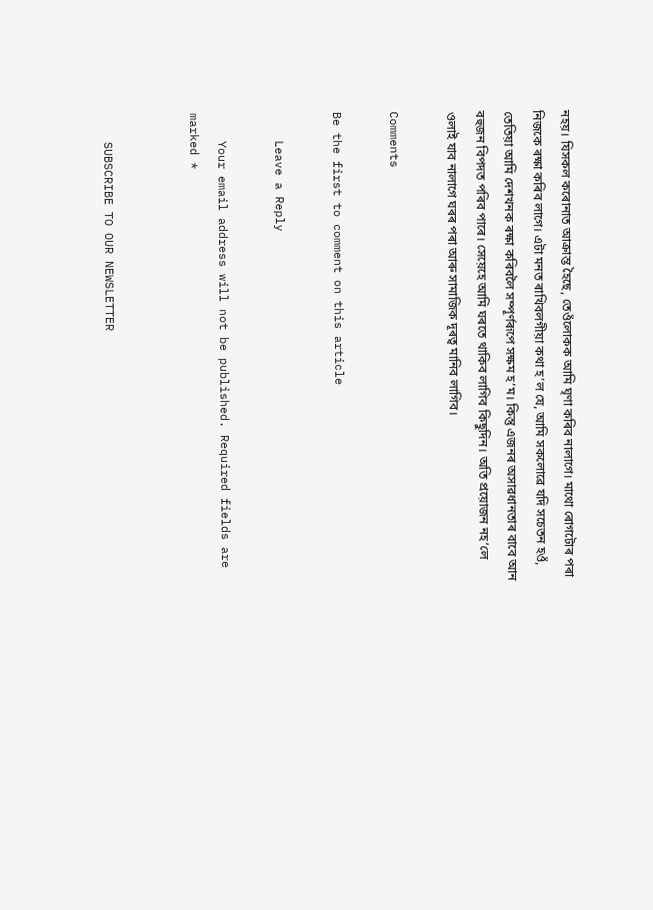নহয়। যিসকল কৰোনাত আক্ৰান্ত হৈছে, তেওঁলোকক আমি ঘৃণা কৰিব নালাগে। মাথো ৰোগটোৰ পৰা নিজকে ৰক্ষা কৰিব লাগে। এটা মনত ৰাখিবলগীয়া কথা হ’ল যে, আমি সকলোৱে যদি সচেতন হওঁ, তেতিয়া আমি দেশখনক ৰক্ষা কৰিবলৈ সম্পূৰ্ণৰূপে সক্ষম হ’ম। কিন্তু এজনৰ অসাৱধানতাৰ বাবে আন বহুজন বিপদত পৰিব পাৰে। সেয়েহে আমি ঘৰতে থাকিব লাগিব কিছুদিন। অতি প্ৰয়োজন নহ’লে ওলাই যাব নালাগে ঘৰৰ পৰা আৰু সামাজিক দূৰত্ব মানিব লাগিব।

Comments

Be the first to comment on this article

    Leave a Reply

    Your email address will not be published. Required fields are marked *


    SUBSCRIBE TO OUR NEWSLETTER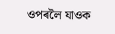ওপৰলৈ যাওক